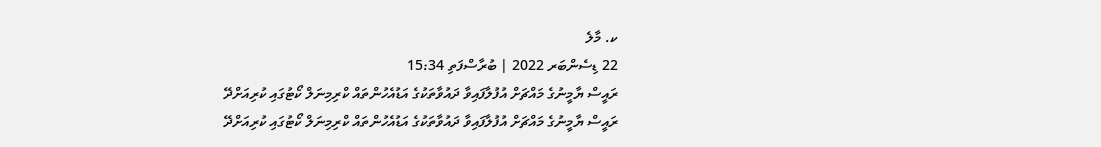ކ. މާލެ
22 ޑިސެންބަރ 2022 | ބުރާސްފަތި 15:34
ރައީސް ޔާމީނުގެ މައްޗަށް އުފުލާފައިވާ ދައުވާތަކުގެ އަޑުއެހުންތައް ކްރިމިނަލް ކޯޓުގައި ކުރިއަށްދޭ
ރައީސް ޔާމީނުގެ މައްޗަށް އުފުލާފައިވާ ދައުވާތަކުގެ އަޑުއެހުންތައް ކްރިމިނަލް ކޯޓުގައި ކުރިއަށްދޭ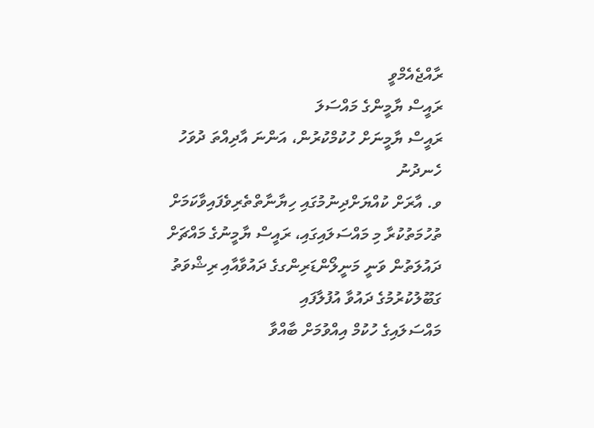ރާއްޖެއެމްވީ
ރައީސް ޔާމީންގެ މައްސަލަ
ރައީސް ޔާމީނަށް ހުކުމްކުރުން، އަންނަ އާދިއްތަ ދުވަހު ހެނދުނު
ވ. އާރަށް ކުއްޔަށްދިނުމުގައި ހިޔާނާތްތެރިވެފައިވާކަމަށް ތުހުމަތުކުރާ މި މައްސަލައިގައި، ރައީސް ޔާމީނުގެ މައްޗަށް ދައުލަތުން ވަނީ މަނީލޯންޑަރިންގގެ ދައުވާއާއި ރިޝްވަތު ގަބޫލުކުރުމުގެ ދައުވާ އުފުލާފައި
މައްސަލައިގެ ހުކުމް އިއްވުމަށް ބާއްވާ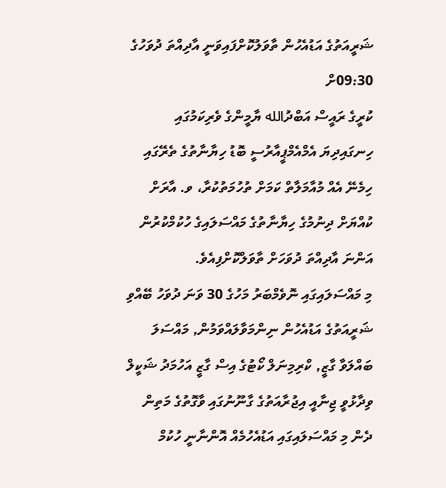ޝަރީއަތުގެ އަޑުއެހުން ތާވަލުކޮށްފައިވަނީ އާދިއްތަ ދުވަހުގެ 09:30ށް
ކުރީގެ ރައީސް އަބްދުالله ޔާމީންގެ ވެރިކަމުގައި ހިނގައިދިޔަ އެމްއެމްޕީއާރުސީ ބޮޑު ހިޔާނާތުގެ ތެރޭގައި ހިމެނޭ އެއް މުއާމަލާތް ކަމަށް ތުހުމަތުކުރާ، ވ. އާރަށް ކުއްޔަށް ދިނުމުގެ ހިޔާނާތުގެ މައްސަލައިގެ ހުކުމްކުރުން އަންނަ އާދިއްތަ ދުވަހަށް ތާވަލްކޮށްފިއެވެ.
މި މައްސަލައިގައި ނޮވެމްބަރު މަހުގެ 30 ވަނަ ދުވަހު ބޭއްވި ޝަރީއަތުގެ އަޑުއެހުން ނިންމަވާލައްވަމުން, މައްސަލަ ބައްލަވާ ގާޒީ, ކްރިމިނަލް ކޯޓުގެ އިސް ގާޒީ އަހުމަދު ޝަކީލް ވިދާޅުވީ ޖިނާއީ އިޖުރާއަތުގެ ގާނޫނުގައި ވާގޮތުގެ މަތިން ދެން މި މައްސަލައިގައި އަޑުއެހުމެއް އޮންނާނީ ހުކުމް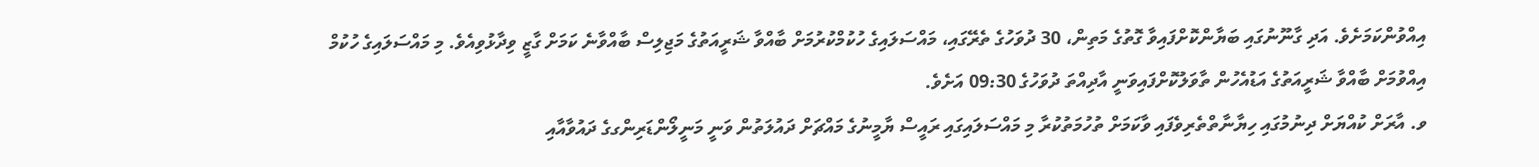އިއްވުންކަމަށެވެ. އަދި ގާނޫނުގައި ބަޔާންކޮށްފައިވާ ގޮތުގެ މަތިން، 30 ދުވަހުގެ ތެރޭގައި، މައްސަލައިގެ ހުކުމްކުރުމަށް ބާއްވާ ޝަރީއަތުގެ މަޖިލިސް ބާއްވާނެ ކަމަށް ގާޒީ ވިދާޅުވިއެވެ. މި މައްސަލައިގެ ހުކުމް އިއްވުމަށް ބާއްވާ ޝަރީއަތުގެ އަޑުއެހުން ތާވަލުކޮށްފައިވަނީ އާދިއްތަ ދުވަހުގެ 09:30 އަށެވެ.
ވ. އާރަށް ކުއްޔަށް ދިނުމުގައި ހިޔާނާތްތެރިވެފައި ވާކަމަށް ތުހުމަތުކުރާ މި މައްސަލައިގައި ރައީސް ޔާމީނުގެ މައްޗަށް ދައުލަތުން ވަނީ މަނީލޯންޑަރިންގގެ ދައުވާއާއި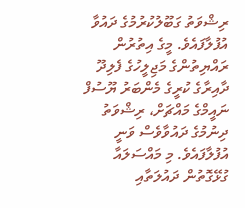ރިޝްވަތު ގަބޫލުކުރުމުގެ ދައުވާ އުފުލާފައެވެ. މީގެ އިތުރުން ރައްޔިތުންގެ މަޖިލީހުގެ ފެލިދޫ ދާއިރާގެ ކުރީގެ މެންބަރު ޔޫސުފް ނައީމްގެ މައްޗަށް، ރިޝްވަތު ދިނުމުގެ ދައުވާވެސް ވަނީ އުފުލާފައެވެ. މި މައްސަލައާ ގުޅޭގޮތުން ދައުލަތާއި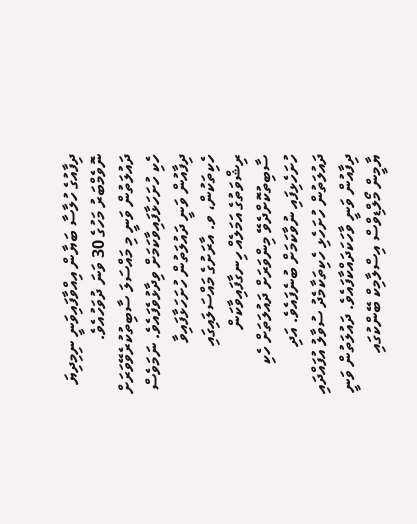ދިފާއުގެ ހުލާސާ ބަޔާން އިއްވާފައިވަނީ ނިމިދިޔަ ނޮވެމްބަރު މަހުގެ 30 ވަނަ ދުވަހުއެވެ.
ދައުލަތުން ވަނީ މި މައްސަލަ ސާބިތުކުރެވޭވަރަށް ހެކި ހުށަހަޅާފައިވާކަމަށް ވިދާޅުވެފައެވެ. ނަމަވެސް ދިފާއުން ވަނީ ދައުލަތުން ހުށަހަޅާފައިވާ ހެކިތަކުން، ވ. އާރަށުގެ މައްސަލައިގައި ރިޝްވަތުގެ އަމަލެއް ހިނގާފައިވާކަން ސާބިތުކޮށްދެވޭ މިންވަރަށް ދައުލަތަށް ހެކި ހުށަހެޅިފައި ނުވާކަމަށް ބުނެފައެވެ. އަދި ދައުލަތުން ހުށަހެޅި ހެކިތަކާމެދު ސުވާލު އުފައްދައި ދިފާއުން ވަނީ ވާހަކަދައްކާފައެވެ. ދައުލަތުން ވަނީ ޔާމީން މޯލްޑިވްސް އިސްލާމިކް ބޭންކުގައި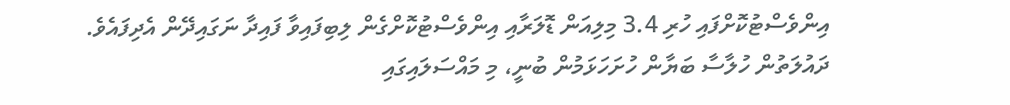އިންވެސްޓުކޮށްފައި ހުރި 3.4 މިލިއަން ޑޮލަރާއި އިންވެސްޓުކޮށްގެން ލިބިފައިވާ ފައިދާ ނަގައިދޭން އެދިފައެވެ.
ދައުލަތުން ހުލާސާ ބަޔާން ހުށަހަޅަމުން ބުނީ، މި މައްސަލައިގައި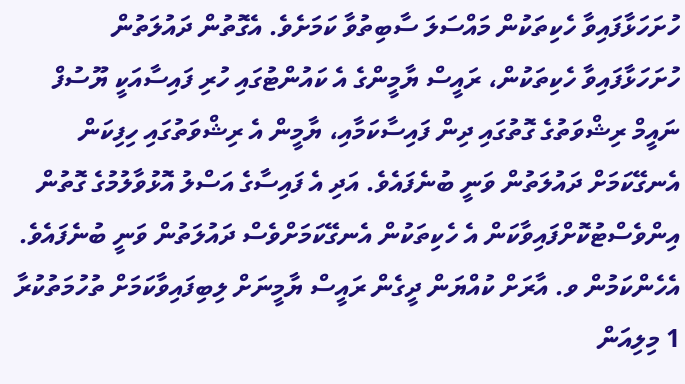ހުށަހަޅާފައިވާ ހެކިތަކުން މައްސަލަ ސާބިތުވާ ކަމަށެވެ. އެގޮތުން ދައުލަތުން ހުށަހަޅާފައިވާ ހެކިތަކުން، ރައީސް ޔާމީންގެ އެ ކައުންޓުގައި ހުރި ފައިސާއަކީ ޔޫސުފް ނައީމް ރިޝްވަތުގެ ގޮތުގައި ދިން ފައިސާކަމާއި، ޔާމީން އެ ރިޝްވަތުގައި ހިފިކަން އެނގޭކަމަށް ދައުލަތުން ވަނީ ބުނެފައެވެ. އަދި އެ ފައިސާގެ އަސްލު އޮޅުވާލުމުގެ ގޮތުން އިންވެސްޓުކޮށްފައިވާކަން އެ ހެކިތަކުން އެނގޭކަމަށްވެސް ދައުލަތުން ވަނީ ބުނެފައެވެ.
އެހެންކަމުން ވ. އާރަށް ކުއްޔަން ދީގެން ރައީސް ޔާމީނަށް ލިބިފައިވާކަމަށް ތުހުމަތުކުރާ 1 މިލިއަން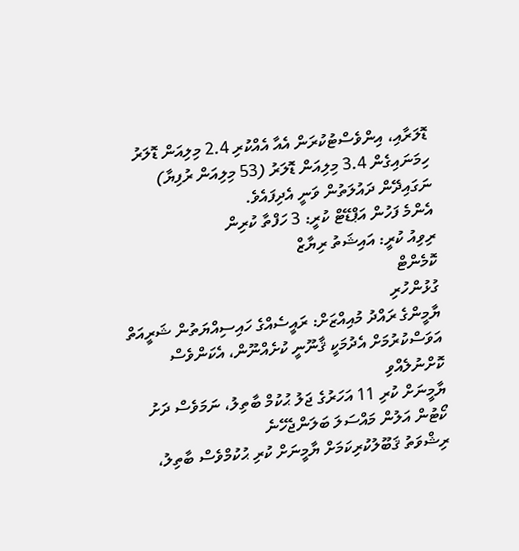ޑޮލަރާއި، އިންވެސްޓުކުރަން އެއާ އެއްކުރި 2.4 މިލިއަން ޑޮލަރު ހިމަނައިގެން 3.4 މިލިއަން ޑޮލަރު (53 މިލިއަން ރުފިޔާ) ނަގައިދޭން ދައުލަތުން ވަނީ އެދިފައެވެ.
އެންމެ ފަހުން އަޕްޑޭޓް ކުރީ: 3 ހަފްތާ ކުރިން
ރިވިއު ކުރީ: އައިޝަތު ރިޔާޒް
ކޮމެންޓް
ގުޅުންހުރި
ޔާމީންގެ ރައްދު މުއިއްޒަށް: ރައީސެއްގެ ހައިސިއްޔަތުން ޝަރީއަތް އަވަސްކުރުމަށް އެދުމަކީ ޤާނޫނީ ކުށެއްނޫން، އެކަންވެސް ކޮށްނުލެއްވި
ޔާމީނަށް ކުރި 11 އަހަރުގެ ޖަލު ޙުކުމް ބާތިލު، ނަމަވެސް ދަށު ކޯޓުން އަލުން މައްސަލަ ބަލަންޖެހޭނެ
ރިޝްވަތު ޤަބޫލުކުރިކަމަށް ޔާމީނަށް ކުރި ޙުކުމްވެސް ބާތިލު،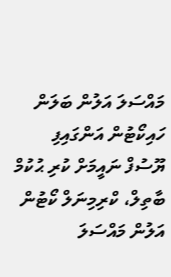މައްސަލަ އަލުން ބަލަން ހައިކޯޓުން އަންގައިފި
ޔޫސުފް ނައީމަށް ކުރި ޙުކުމް ބާތިލް، ކްރިމިނަލް ކޯޓުން އަލުން މައްސަލަ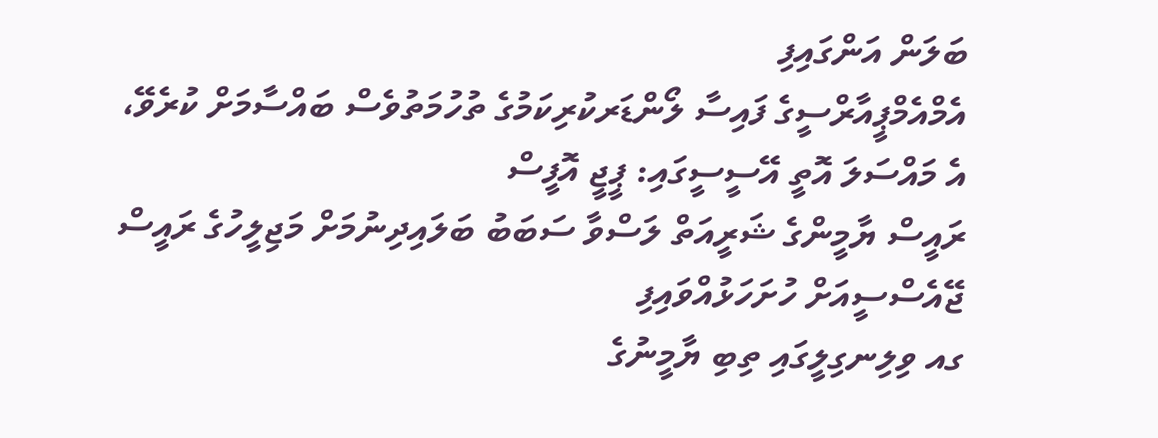ބަލަން އަންގައިފި
އެމްއެމްޕީއާރްސީގެ ފައިސާ ލޯންޑަރކުރިކަމުގެ ތުހުމަތުވެސް ބައްސާމަށް ކުރެވޭ، އެ މައްސަލަ އޮތީ އޭސީސީގައި: ޕީޖީ އޮފީސް
ރައީސް ޔާމީންގެ ޝަރީއަތް ލަސްވާ ސަބަބު ބަލައިދިނުމަށް މަޖިލީހުގެ ރައީސް ޖޭއެސްސީއަށް ހުށަހަޅުއްވައިފި
ގއ ވިލިނގިލީގައި ތިބި ޔާމީނުގެ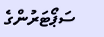ސަޕޯޓަރުންގެ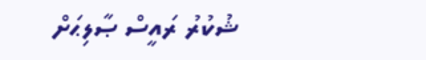ޝުކުރު ރައީސް ޞާލިޙަށް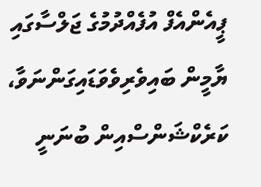ޕީއެންއެފް އުފެއްދުމުގެ ޖަލްސާގައި ޔާމީން ބައިވެރިވެވަޑައިގަންނަވާ، ކަރެކްޝަންސްއިން ބުނަނީ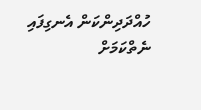ހުއްދަދިންކަން އެނގިފައި ނެތްކަމަށް